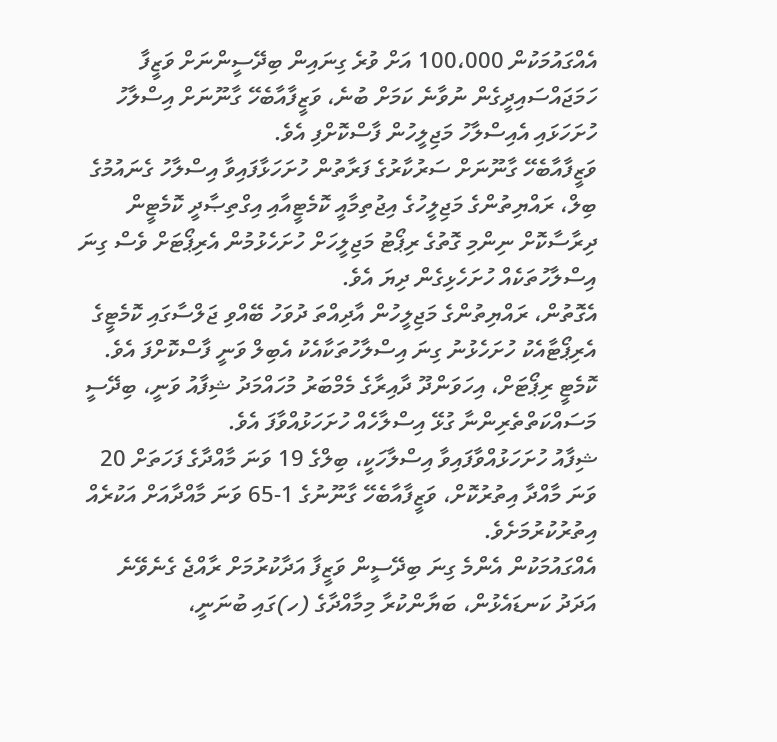އެއްގައުމަކުން 100،000 އަށް ވުރެ ގިނައިން ބިދޭސީންނަށް ވަޒީފާ ހަމަޖައްސައިދީގެން ނުވާނެ ކަމަށް ބުނެ، ވަޒީފާއާބެހޭ ގާނޫނަށް އިސްލާހު ހުށަހަޅައި އެއިސްލާހު މަޖިލީހުން ފާސްކޮށްފި އެވެ.
ވަޒީފާއާބެހޭ ގާނޫނަށް ސަރުކާރުގެ ފަރާތުން ހުށަހަޅާފައިވާ އިސްލާހު ގެނައުމުގެ ބިލް، ރައްޔިތުންގެ މަޖިލީހުގެ އިޖުތިމާއީ ކޮމެޓީއާއި އިގްތިޞާދީ ކޮމެޓީން ދިރާސާކޮށް ނިންމި ގޮތުގެ ރިޕޯޓު މަޖިލީހަށް ހުށަހެޅުމުން އެރިޕޯޓަށް ވެސް ގިނަ އިސްލާހުތަކެއް ހުށަހެޅިގެން ދިޔަ އެވެ.
އެގޮތުން، ރައްޔިތުންގެ މަޖިލީހުން އާދިއްތަ ދުވަހު ބޭއްވި ޖަލްސާގައި ކޮމެޓީގެ އެރިޕޯޓާއެކު ހުށަހެޅުނު ގިނަ އިސްލާހުތަކާއެކު އެބިލް ވަނީ ފާސްކޮށްފަ އެވެ.
ކޮމެޓީ ރިޕޯޓަށް، އިހަވަންދޫ ދާއިރާގެ މެމްބަރު މުހައްމަދު ޝިފާއު ވަނީ، ބިދޭސީ މަސައްކަތްތެރިންނާ ގުޅޭ އިސްލާހެއް ހުށަހަޅުއްވާފަ އެވެ.
ޝިފާއު ހުށަހަޅުއްވާފައިވާ އިސްލާހަކީ، ބިލްގެ 19 ވަނަ މާއްދާގެ ފަހަތަށް 20 ވަނަ މާއްދާ އިތުރުކޮށް، ވަޒީފާއާބެހޭ ގާނޫނުގެ 1-65 ވަނަ މާއްދާއަށް އަކުރެއް އިތުރުކުރުމަށެވެ.
އެއްގައުމަކުން އެންމެ ގިނަ ބިދޭސީން ވަޒީފާ އަދާކުރުމަށް ރާއްޖެ ގެނެވޭނެ އަދަދު ކަނޑައެޅުން، ބަޔާންކުރާ މިމާއްދާގެ (ހ)ގައި ބުނަނީ،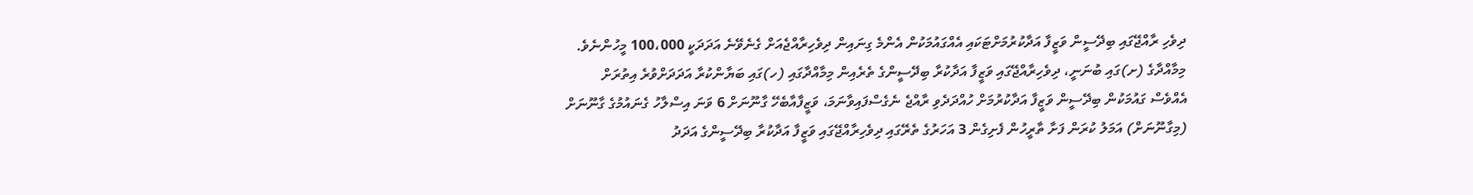ދިވެހި ރާއްޖޭގައި ބިދޭސީން ވަޒީފާ އަދާކުރުމަށްޓަކައި އެއްގައުމަކުން އެންމެ ގިނައިން ދިވެހިރާއްޖެއަށް ގެނެވޭނެ އަދަދަކީ 100،000 މީހުންނެވެ.
މިމާއްދާގެ (ށ)ގައި ބުނަނީ، ދިވެހިރާއްޖޭގައި ވަޒީފާ އަދާކުރާ ބިދޭސީންގެ ތެރެއިން މިމާއްދާގައި (ހ)ގައި ބަޔާންކުރާ އަދަދަށްވުރެ އިތުރަށް އެއްވެސް ގައުމަކުން ބިދޭސީން ވަޒީފާ އަދާކުރުމަށް ހުއްދަދެވި ރާއްޖެ ނެގެސްފައިވާނަމަ، ވަޒީފާއާބެހޭ ގާނޫނަށް 6 ވަނަ އިސްލާހު ގެނައުމުގެ ގާނޫނަށް (މިގާނޫނަށް) އަމަލު ކުރަން ފަށާ ތާރީހުން ފެށިގެން 3 އަހަރުގެ ތެރޭގައި ދިވެހިރާއްޖޭގައި ވަޒީފާ އަދާކުރާ ބިދޭސީންގެ އަދަދު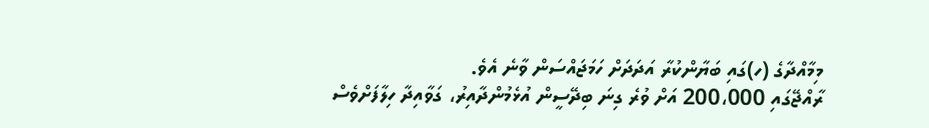މިމާއްދާގެ (ހ)ގައި ބަޔާންކުރާ އަދަދަށް ހަމަޖައްސަން ވާނެ އެވެ.
ރާއްޖޭގައި 200،000 އަށް ވުރެ ގިނަ ބިދޭސީން އުޅެމުންދާއިރު، ގަވާއިދާ ހިލާފަށްވެސް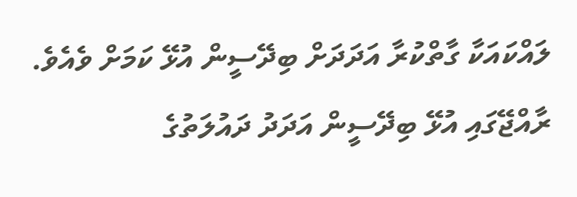ލައްކައަކާ ގާތްކުރާ އަދަދަށް ބިދޭސީން އުޅޭ ކަމަށް ވެއެވެ. ރާއްޖޭގައި އުޅޭ ބިދޭސީން އަދަދު ދައުލަތުގެ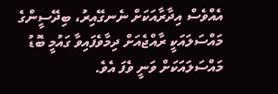އެއްވެސް އިދާރާއަކަށް ނެނގޭއިރު، ބިދޭސީންގެ މައްސަލައަކީ ރާއްޖެއަށް ދިމާވެފައިވާ ގައުމީ ބޮޑު މައްސަލައަކަށް ވަނީ ވެފަ އެވެ.